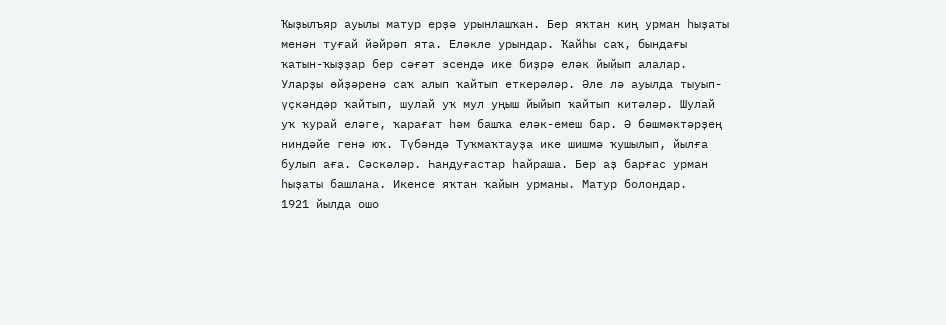Ҡыҙылъяр ауылы матур ерҙә урынлашҡан. Бер яҡтан киң урман һыҙаты менән туғай йәйрәп ята. Еләкле урындар. Ҡайһы саҡ, бындағы ҡатын-ҡыҙҙар бер сәғәт эсендә ике биҙрә еләк йыйып алалар. Уларҙы өйҙәренә саҡ алып ҡайтып еткерәләр. Әле лә ауылда тыуып-үҫкәндәр ҡайтып, шулай уҡ мул уңыш йыйып ҡайтып китәләр. Шулай уҡ ҡурай еләге, ҡарағат һәм башҡа еләк-емеш бар. Ә бәшмәктәрҙең ниндәйе генә юҡ. Түбәндә Туҡмаҡтауҙа ике шишмә ҡушылып, йылға булып аға. Сәскәләр. Һандуғастар һайраша. Бер аҙ барғас урман һыҙаты башлана. Икенсе яҡтан ҡайын урманы. Матур болондар.
1921 йылда ошо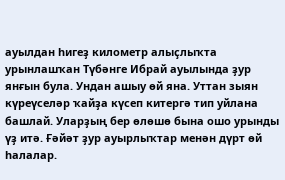ауылдан һигеҙ километр алыҫлыҡта урынлашҡан Түбәнге Ибрай ауылында ҙур янғын була. Ундан ашыу өй яна. Уттан зыян күреүселәр ҡайҙа күсеп китергә тип уйлана башлай. Уларҙың бер өлөшө бына ошо урынды үҙ итә. Ғәйәт ҙур ауырлыҡтар менән дүрт өй һалалар.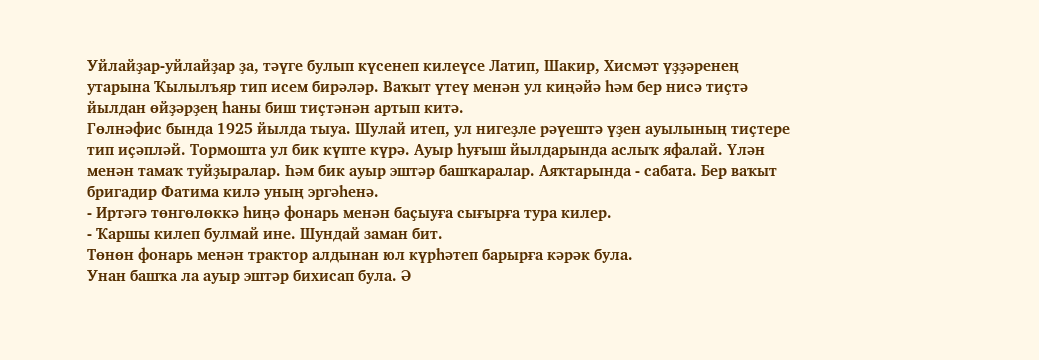Уйлайҙар-уйлайҙар ҙа, тәүге булып күсенеп килеүсе Латип, Шакир, Хисмәт үҙҙәренең утарына Ҡылылъяр тип исем бирәләр. Ваҡыт үтеү менән ул киңәйә һәм бер нисә тиҫтә йылдан өйҙәрҙең һаны биш тиҫтәнән артып китә.
Гөлнәфис бында 1925 йылда тыуа. Шулай итеп, ул нигеҙле рәүештә үҙен ауылының тиҫтере тип иҫәпләй. Тормошта ул бик күпте күрә. Ауыр һуғыш йылдарында аслыҡ яфалай. Үлән менән тамаҡ туйҙыралар. Һәм бик ауыр эштәр башҡаралар. Аяҡтарында - сабата. Бер ваҡыт бригадир Фатима килә уның эргәһенә.
- Иртәгә төнгөлөккә һиңә фонарь менән баҫыуға сығырға тура килер.
- Ҡаршы килеп булмай ине. Шундай заман бит.
Төнөн фонарь менән трактор алдынан юл күрһәтеп барырға кәрәк була.
Унан башҡа ла ауыр эштәр бихисап була. Ә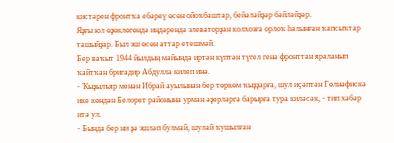кистәрен фронтҡа ебәреү өсөн ойоҡбаштар, бейәләйҙәр бәйләйҙәр.
Яҙғы юл өҙөклөгөндә иңдәрендә элеваторҙан колхозға орлоҡ һалынған ҡапсыҡтар ташыйҙар. Был эш өсөн аттар етешмәй.
Бер ваҡыт 1944 йылдың майында иртән күптән түгел генә фронттан яраланып ҡайтҡан бригадир Абдулла килеп инә.
- Ҡыҙылъяр менән Ибрай ауылынан бер төркөм ҡыҙҙарға, шул иҫәптән Гөлнәфискә ике көндән Белорет районына урман әҙерләргә барырға тура киләсәк, - тип хәбәр итә ул.
- Бында бер ни ҙә эшләп булмай, шулай ҡушылған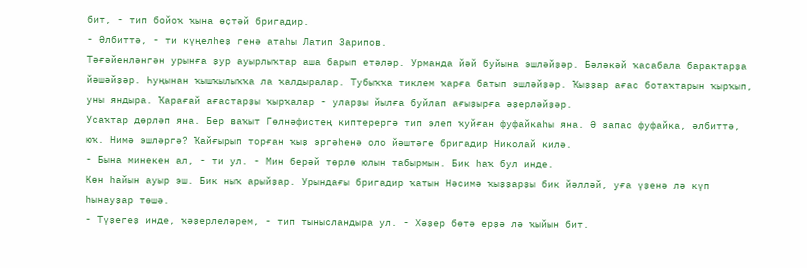бит, - тип бойоҡ ҡына өҫтәй бригадир.
- Әлбиттә, - ти күңелһеҙ генә атаһы Латип Зарипов.
Тәғәйенләнгән урынға ҙур ауырлыҡтар аша барып етәләр. Урманда йәй буйына эшләйҙәр. Бәләкәй ҡасабала барактарҙа йәшәйҙәр. Һуңынан ҡышҡылыҡҡа ла ҡалдыралар. Тубыҡҡа тиклем ҡарға батып эшләйҙәр. Ҡыҙҙар ағас ботаҡтарын ҡырҡып, уны яндыра. Ҡарағай ағастарҙы ҡырҡалар - уларҙы йылға буйлап ағыҙырға әҙерләйҙәр.
Усаҡтар дөрләп яна. Бер ваҡыт Гөлнәфистең киптерергә тип элеп ҡуйған фуфайкаһы яна. Ә запас фуфайка, әлбиттә, юҡ. Нимә эшләргә? Ҡайғырып торған ҡыҙ эргәһенә оло йәштәге бригадир Николай килә.
- Бына минекен ал, - ти ул. - Мин берәй төрлө юлын табырмын. Бик һаҡ бул инде.
Көн һайын ауыр эш. Бик ныҡ арыйҙар. Урындағы бригадир ҡатын Нәсимә ҡыҙҙарҙы бик йәлләй, уға үҙенә лә күп һынауҙар төшә.
- Түҙегеҙ инде, ҡәҙерлеләрем, - тип тынысландыра ул. - Хәҙер бөтә ерҙә лә ҡыйын бит.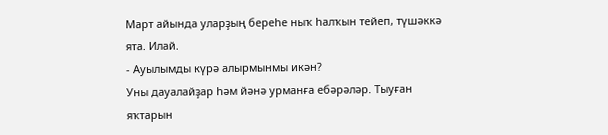Март айында уларҙың береһе ныҡ һалҡын тейеп, түшәккә ята. Илай.
- Ауылымды күрә алырмынмы икән?
Уны дауалайҙар һәм йәнә урманға ебәрәләр. Тыуған яҡтарын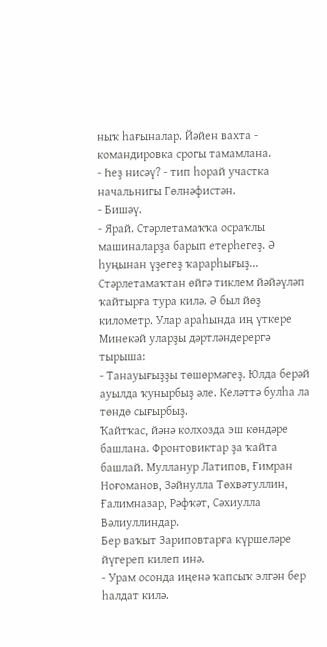ныҡ һағыналар. Йәйен вахта - командировка срогы тамамлана.
- Һеҙ нисәү? - тип һорай участка начальнигы Гөлнәфистән.
- Бишәү.
- Ярай. Стәрлетамаҡҡа осраҡлы машиналарҙа барып етерһегеҙ. Ә һуңынан үҙегеҙ ҡарарһығыҙ...
Стәрлетамаҡтан өйгә тиклем йәйәүләп ҡайтырға тура килә. Ә был йөҙ километр. Улар араһында иң үткере Минекәй уларҙы дәртләндерергә тырыша:
- Танауығыҙҙы төшөрмәгеҙ. Юлда берәй ауылда ҡунырбыҙ әле. Келәттә булһа ла төндө сығырбыҙ.
Ҡайтҡас, йәнә колхозда эш көндәре башлана. Фронтовиктар ҙа ҡайта башлай. Мулланур Латипов, Ғимран Ноғоманов, Зәйнулла Төхвәтуллин, Ғалимназар, Рәфҡәт, Сәхиулла Вәлиуллиндар.
Бер ваҡыт Зариповтарға күршеләре йүгереп килеп инә.
- Урам осонда иңенә ҡапсыҡ элгән бер һалдат килә.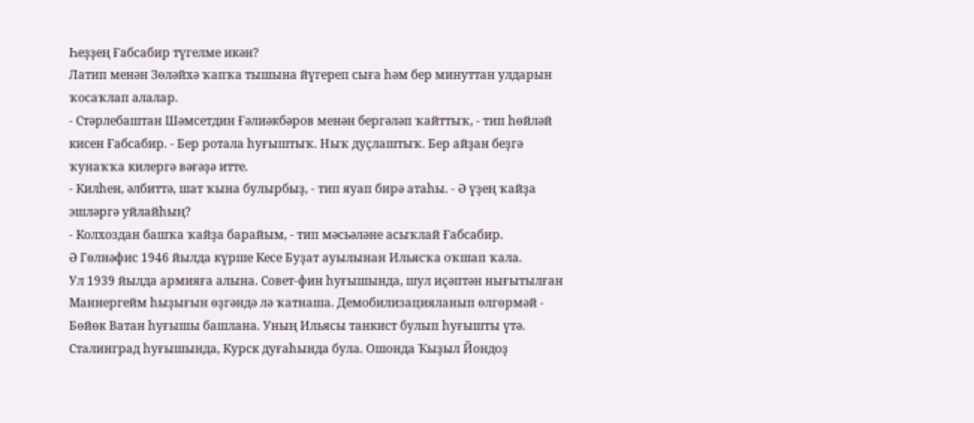Һеҙҙең Ғабсабир түгелме икән?
Латип менән Зөләйхә ҡапҡа тышына йүгереп сыға һәм бер минуттан улдарын ҡосаҡлап алалар.
- Стәрлебаштан Шәмсетдин Ғәлиәкбәров менән бергәләп ҡайттыҡ, - тип һөйләй кисен Ғабсабир. - Бер ротала һуғыштыҡ. Ныҡ дуҫлаштыҡ. Бер айҙан беҙгә ҡунаҡҡа килергә вәғәҙә итте.
- Килһен, әлбиттә, шат ҡына булырбыҙ, - тип яуап бирә атаһы. - Ә үҙең ҡайҙа эшләргә уйлайһың?
- Колхоздан башҡа ҡайҙа барайым, - тип мәсьәләне асыҡлай Ғабсабир.
Ә Гөлнәфис 1946 йылда күрше Кесе Буҙат ауылынан Ильясҡа оҡшап ҡала.
Ул 1939 йылда армияға алына. Совет-фин һуғышында, шул иҫәптән нығытылған Маннергейм һыҙығын өҙгәндә лә ҡатнаша. Демобилизацияланып өлгөрмәй - Бөйөк Ватан һуғышы башлана. Уның Ильясы танкист булып һуғышты үтә. Сталинград һуғышында, Курск дуғаһында була. Ошонда Ҡыҙыл Йондоҙ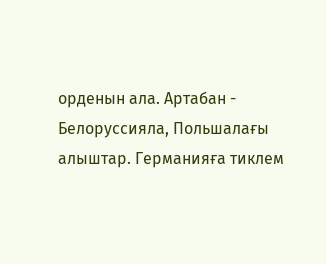орденын ала. Артабан - Белоруссияла, Польшалағы алыштар. Германияға тиклем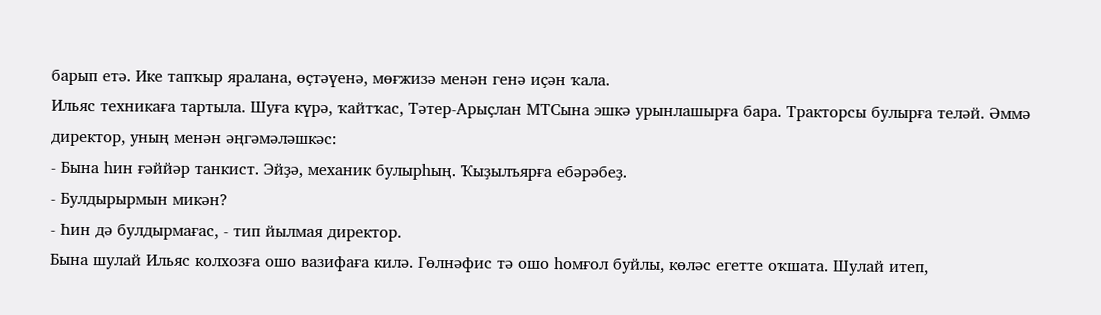барып етә. Ике тапҡыр яралана, өҫтәүенә, мөғжизә менән генә иҫән ҡала.
Ильяс техникаға тартыла. Шуға күрә, ҡайтҡас, Тәтер-Арыҫлан МТСына эшкә урынлашырға бара. Тракторсы булырға теләй. Әммә директор, уның менән әңгәмәләшкәс:
- Бына һин ғәййәр танкист. Эйҙә, механик булырһың. Ҡыҙылъярға ебәрәбеҙ.
- Булдырырмын микән?
- Һин дә булдырмағас, - тип йылмая директор.
Бына шулай Ильяс колхозға ошо вазифаға килә. Гөлнәфис тә ошо һомғол буйлы, көләс егетте оҡшата. Шулай итеп,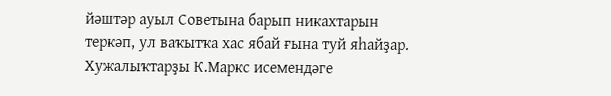йәштәр ауыл Советына барып никахтарын теркәп, ул ваҡытҡа хас ябай ғына туй яһайҙар.
Хужалыҡтарҙы К.Маркс исемендәге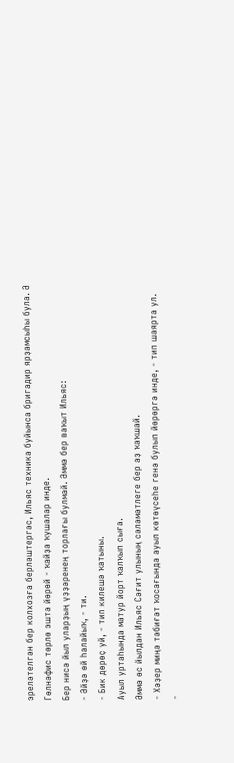эреләтелгән бер колхозға берләштергәс, Ильяс техника буйынса бригадир ярҙамсыһы була. Ә Гөлнәфис төрлө эштә йөрөй - ҡайҙа ҡушалар инде.
Бер нисә йыл уларҙың үҙҙәренең торлағы булмай. Әммә бер ваҡыт Ильяс:
- Әйҙә өй һалайыҡ, - ти.
- Бик дөрөҫ уй, - тип килешә ҡатыны.
Ауыл уртаһында матур йорт ҡалҡып сыға.
Әммә өс йылдан Ильяс Сәғит улының сәләмәтлеге бер аҙ ҡаҡшай.
- Хәҙер миңә тәбиғәт ҡосағында ауыл көтөүсеһе генә булып йөрөргә инде, - тип шаярта ул.
-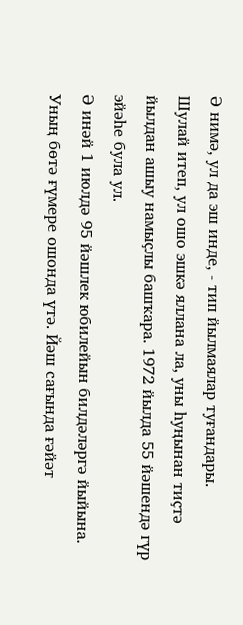Ә нимә, ул да эш инде, - тип йылмаялар туғандары.
Шулай итеп, ул ошо эшкә яллана ла, уны һуңынан тиҫтә йылдан ашыу намыҫлы башҡара. 1972 йылда 55 йәшендә гүр эйәһе була ул.
Ә инәй 1 июлдә 95 йәшлек юбилейын билдәләргә йыйына. Уның бөтә ғүмере ошонда үтә. Йәш сағында ғәйәт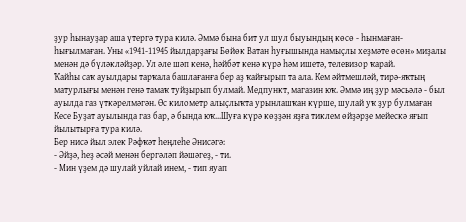ҙур һынауҙар аша үтергә тура килә. Әммә бына бит ул шул быуындың көсө - һынмаған-һығылмаған. Уны «1941-11945 йылдарҙағы Бөйөк Ватан һуғышында намыҫлы хеҙмәте өсөн» миҙалы менән дә бүләкләйҙәр. Ул әле шәп кенә, һәйбәт кенә күрә һәм ишетә, телевизор ҡарай.
Ҡайһы саҡ ауылдары тарҡала башлағанға бер аҙ ҡайғырып та ала. Кем әйтмешләй, тирә-яҡтың матурлығы менән генә тамаҡ туйҙырып булмай. Медпункт, магазин юҡ. Әммә иң ҙур мәсьәлә - был ауылда газ үткәрелмәгән. Өс километр алыҫлыҡта урынлашҡан күрше, шулай уҡ ҙур булмаған Кесе Буҙат ауылында газ бар, ә бында юҡ...Шуға күрә көҙҙән яҙға тиклем өйҙәрҙе мейескә яғып йылытырға тура килә.
Бер нисә йыл элек Рәфҡәт һеңлеһе Әнисәгә:
- Әйҙә, һеҙ әсәй менән бергәләп йәшәгеҙ, - ти.
- Мин үҙем дә шулай уйлай инем, - тип яуап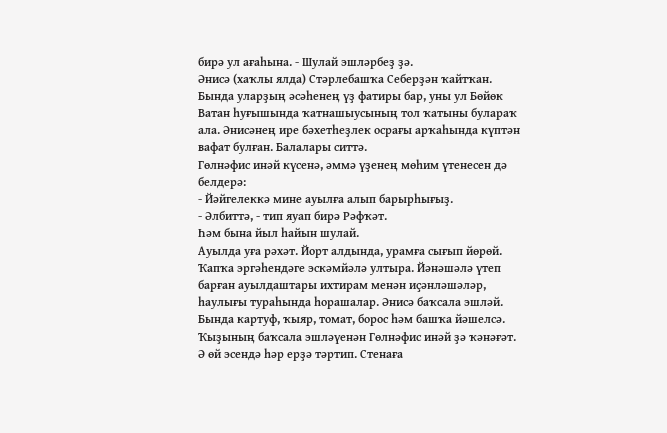бирә ул ағаһына. - Шулай эшләрбеҙ ҙә.
Әнисә (хаҡлы ялда) Стәрлебашҡа Себерҙән ҡайтҡан. Бында уларҙың әсәһенең үҙ фатиры бар, уны ул Бөйөк Ватан һуғышында ҡатнашыусының тол ҡатыны булараҡ ала. Әнисәнең ире бәхетһеҙлек осрағы арҡаһында күптән вафат булған. Балалары ситтә.
Гөлнәфис инәй күсенә, әммә үҙенең мөһим үтенесен дә белдерә:
- Йәйгелеккә мине ауылға алып барырһығыҙ.
- Әлбиттә, - тип яуап бирә Рәфҡәт.
Һәм бына йыл һайын шулай.
Ауылда уға рәхәт. Йорт алдында, урамға сығып йөрөй. Ҡапҡа эргәһендәге эскәмйәлә ултыра. Йәнәшәлә үтеп барған ауылдаштары ихтирам менән иҫәнләшәләр, һаулығы тураһында һорашалар. Әнисә баҡсала эшләй. Бында картуф, ҡыяр, томат, борос һәм башҡа йәшелсә. Ҡыҙының баҡсала эшләүенән Гөлнәфис инәй ҙә ҡәнәғәт.
Ә өй эсендә һәр ерҙә тәртип. Стенаға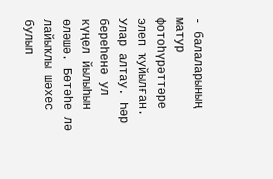- балаларының матур фотоһүрәттәре элеп ҡуйылған. Улар алтау. Һәр береһенә ул күңел йылыһын өләшә. Бөтәһе лә лайыҡлы шәхес булып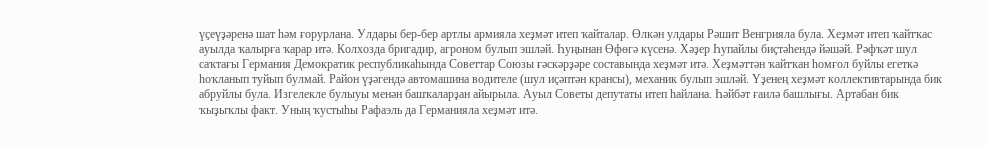үҫеүҙәренә шат һәм ғорурлана. Улдары бер-бер артлы армияла хеҙмәт итеп ҡайталар. Өлкән улдары Рәшит Венгрияла була. Хеҙмәт итеп ҡайтҡас ауылда ҡалырға ҡарар итә. Колхозда бригадир, агроном булып эшләй. Һуңынан Өфөгә күсенә. Хәҙер Һупайлы биҫтәһендә йәшәй. Рәфҡәт шул саҡтағы Германия Демократик республикаһында Советтар Союзы ғәскәрҙәре составында хеҙмәт итә. Хеҙмәттән ҡайтҡан һомғол буйлы егеткә һоҡланып туйып булмай. Район үҙәгендә автомашина водителе (шул иҫәптән крансы), механик булып эшләй. Үҙенең хеҙмәт коллективтарында бик абруйлы була. Изгелекле булыуы менән башҡаларҙан айырыла. Ауыл Советы депутаты итеп һайлана. Һәйбәт ғаилә башлығы. Артабан бик ҡыҙыҡлы факт. Уның ҡустыһы Рафаэль да Германияла хеҙмәт итә.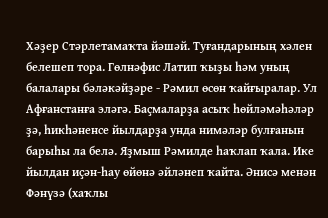Хәҙер Стәрлетамаҡта йәшәй. Туғандарының хәлен белешеп тора. Гөлнәфис Латип ҡыҙы һәм уның балалары бәләкәйҙәре - Рәмил өсөн ҡайғыралар. Ул Афғанстанға эләгә. Баҫмаларҙа асыҡ һөйләмәһәләр ҙә, һикһәненсе йылдарҙа унда нимәләр булғанын барыһы ла белә. Яҙмыш Рәмилде һаҡлап ҡала. Ике йылдан иҫән-һау өйөнә әйләнеп ҡайта. Әнисә менән Фәнүзә (хаҡлы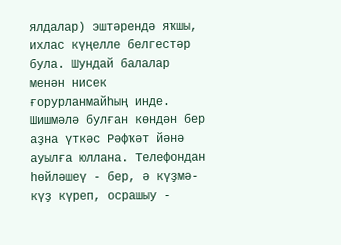ялдалар) эштәрендә яҡшы, ихлас күңелле белгестәр була. Шундай балалар менән нисек ғорурланмайһың инде.
Шишмәлә булған көндән бер аҙна үткәс Рәфҡәт йәнә ауылға юллана. Телефондан һөйләшеү - бер, ә күҙмә-күҙ күреп, осрашыу -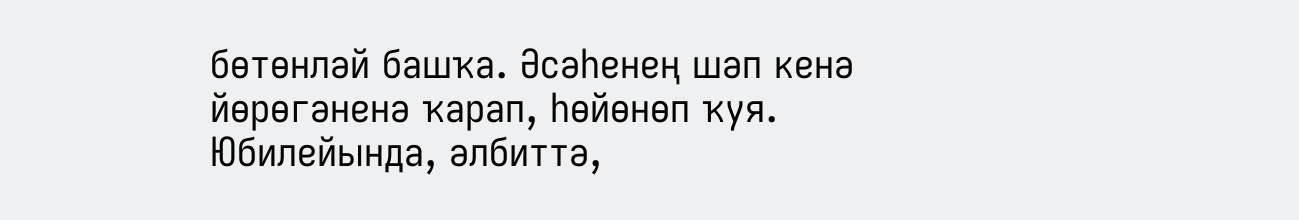бөтөнләй башҡа. Әсәһенең шәп кенә йөрөгәненә ҡарап, һөйөнөп ҡуя.
Юбилейында, әлбиттә,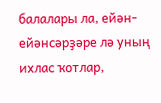балалары ла, ейән-ейәнсәрҙәре лә уның ихлас ҡотлар,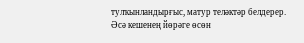тулҡынландырғыс, матур теләктәр белдерер. Әсә кешенең йөрәге өсөн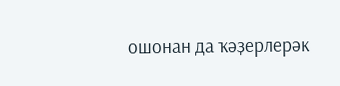ошонан да ҡәҙерлерәк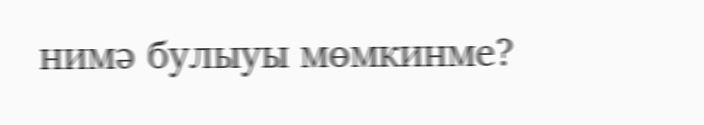нимә булыуы мөмкинме?